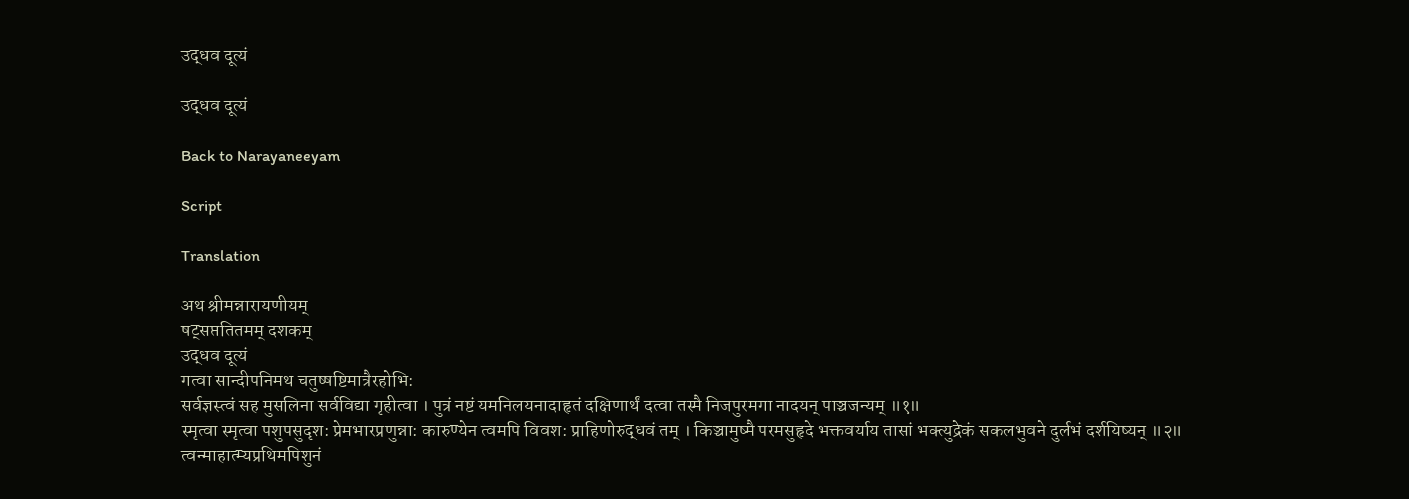उद्धव दूत्यं

उद्धव दूत्यं

Back to Narayaneeyam

Script

Translation

अथ श्रीमन्नारायणीयम्
षट्सप्ततितमम् दशकम्
उद्धव दूत्यं
गत्वा सान्दीपनिमथ चतुष्षष्टिमात्रैरहोभि:
सर्वज्ञस्त्वं सह मुसलिना सर्वविद्या गृहीत्वा । पुत्रं नष्टं यमनिलयनादाहृतं दक्षिणार्थं दत्वा तस्मै निजपुरमगा नादयन् पाञ्चजन्यम् ॥१॥
स्मृत्वा स्मृत्वा पशुपसुदृश: प्रेमभारप्रणुन्ना: कारुण्येन त्वमपि विवश: प्राहिणोरुद्धवं तम् । किञ्चामुष्मै परमसुहृदे भक्तवर्याय तासां भक्त्युद्रेकं सकलभुवने दुर्लभं दर्शयिष्यन् ॥२॥
त्वन्माहात्म्यप्रथिमपिशुनं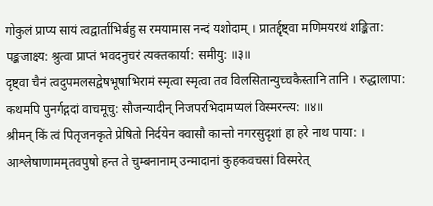गोकुलं प्राप्य सायं त्वद्वार्ताभिर्बहु स रमयामास नन्दं यशोदाम् । प्रातर्द्दृष्ट्वा मणिमयरथं शङ्किता: पङ्कजाक्ष्य: श्रुत्वा प्राप्तं भवदनुचरं त्यक्तकार्या: समीयु: ॥३॥
दृष्ट्वा चैनं त्वदुपमलसद्वेषभूषाभिरामं स्मृत्वा स्मृत्वा तव विलसितान्युच्चकैस्तानि तानि । रुद्धालापा: कथमपि पुनर्गद्गदां वाचमूचु: सौजन्यादीन् निजपरभिदामप्यलं विस्मरन्त्य: ॥४॥
श्रीमन् किं त्वं पितृजनकृते प्रेषितो निर्दयेन क्वासौ कान्तो नगरसुदृशां हा हरे नाथ पाया: । आश्लेषाणाममृतवपुषो हन्त ते चुम्बनानाम् उन्मादानां कुहकवचसां विस्मरेत्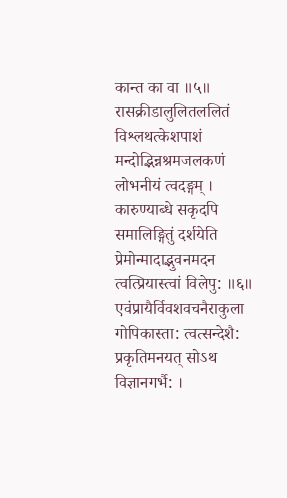कान्त का वा ॥५॥
रासक्रीडालुलितललितं विश्लथत्केशपाशं मन्दोद्भिन्नश्रमजलकणं लोभनीयं त्वदङ्गम् । कारुण्याब्धे सकृदपि समालिङ्गितुं दर्शयेति प्रेमोन्मादाद्भुवनमदन त्वत्प्रियास्त्वां विलेपु: ॥६॥
एवंप्रायैर्विवशवचनैराकुला गोपिकास्ता: त्वत्सन्देशै: प्रकृतिमनयत् सोऽथ विज्ञानगर्भै: ।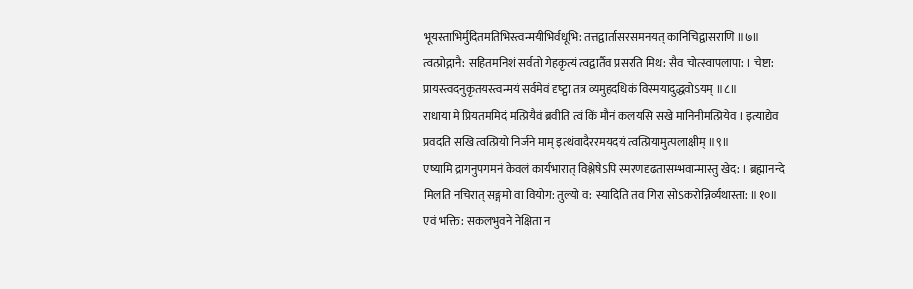भूयस्ताभिर्मुदितमतिभिस्त्वन्मयीभिर्वधूभि: तत्तद्वार्तासरसमनयत् कानिचिद्वासराणि ॥७॥
त्वत्प्रोद्गानै: सहितमनिशं सर्वतो गेहकृत्यं त्वद्वार्तैव प्रसरति मिथ: सैव चोत्स्वापलापा: । चेष्टा: प्रायस्त्वदनुकृतयस्त्वन्मयं सर्वमेवं दृष्ट्वा तत्र व्यमुहदधिकं विस्मयादुद्धवोऽयम् ॥८॥
राधाया मे प्रियतममिदं मत्प्रियैवं ब्रवीति त्वं किं मौनं कलयसि सखे मानिनीमत्प्रियेव । इत्याद्येव प्रवदति सखि त्वत्प्रियो निर्जने माम् इत्थंवादैररमयदयं त्वत्प्रियामुत्पलाक्षीम् ॥९॥
एष्यामि द्रागनुपगमनं केवलं कार्यभारात् विश्लेषेऽपि स्मरणदृढतासम्भवान्मास्तु खेद: । ब्रह्मानन्दे मिलति नचिरात् सङ्गमो वा वियोग: तुल्यो व: स्यादिति तव गिरा सोऽकरोन्निर्व्यथास्ता: ॥१०॥
एवं भक्ति: सकलभुवने नेक्षिता न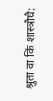श्रुता वा किं शास्त्रौघै: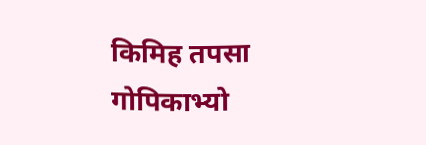किमिह तपसा गोपिकाभ्यो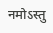नमोऽस्तु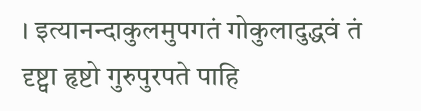। इत्यानन्दाकुलमुपगतं गोकुलादुद्धवं तं दृष्ट्वा हृष्टो गुरुपुरपते पाहि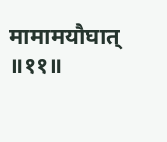मामामयौघात् ॥११॥